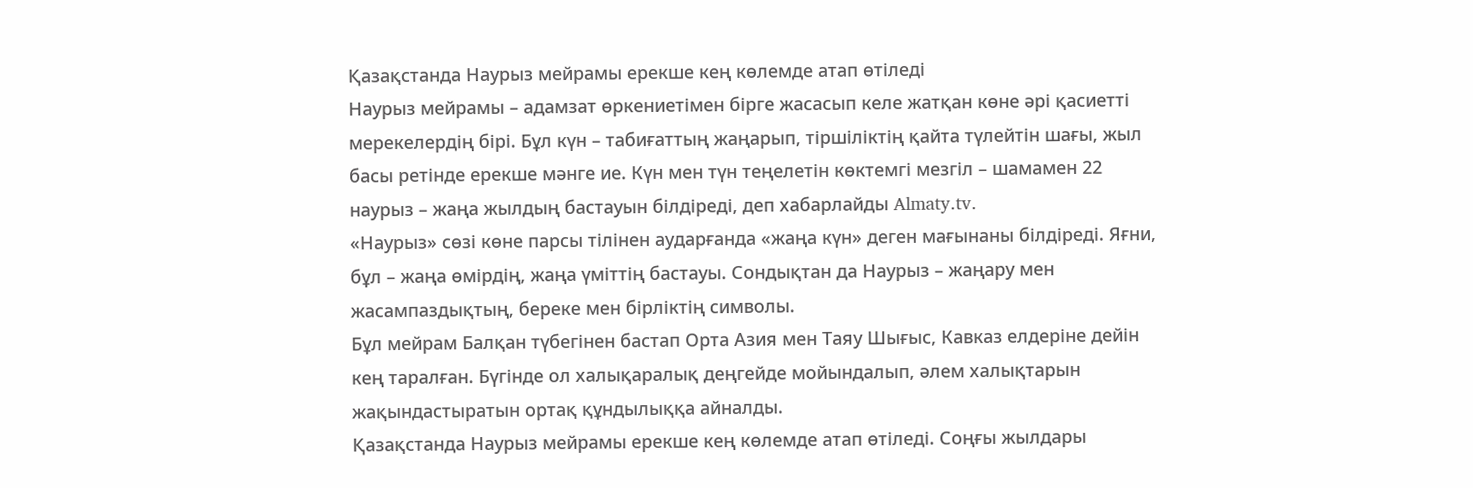Қазақстанда Наурыз мейрамы ерекше кең көлемде атап өтіледі
Наурыз мейрамы – адамзат өркениетімен бірге жасасып келе жатқан көне әрі қасиетті мерекелердің бірі. Бұл күн – табиғаттың жаңарып, тіршіліктің қайта түлейтін шағы, жыл басы ретінде ерекше мәнге ие. Күн мен түн теңелетін көктемгі мезгіл – шамамен 22 наурыз – жаңа жылдың бастауын білдіреді, деп хабарлайды Almaty.tv.
«Наурыз» сөзі көне парсы тілінен аударғанда «жаңа күн» деген мағынаны білдіреді. Яғни, бұл – жаңа өмірдің, жаңа үміттің бастауы. Сондықтан да Наурыз – жаңару мен жасампаздықтың, береке мен бірліктің символы.
Бұл мейрам Балқан түбегінен бастап Орта Азия мен Таяу Шығыс, Кавказ елдеріне дейін кең таралған. Бүгінде ол халықаралық деңгейде мойындалып, әлем халықтарын жақындастыратын ортақ құндылыққа айналды.
Қазақстанда Наурыз мейрамы ерекше кең көлемде атап өтіледі. Соңғы жылдары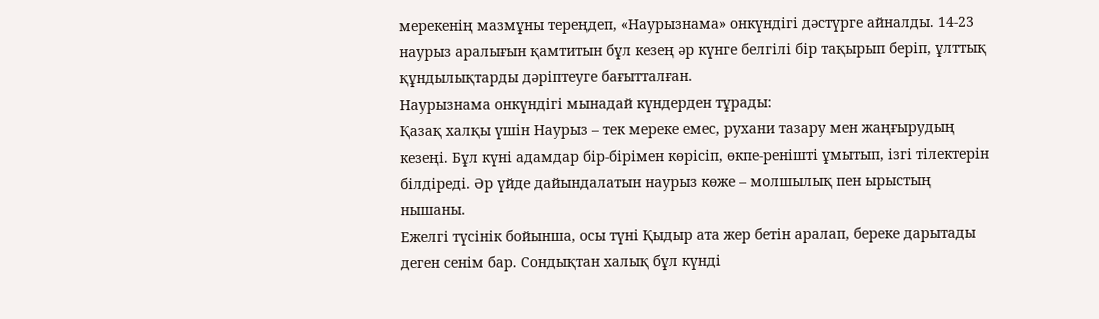мерекенің мазмұны тереңдеп, «Наурызнама» онкүндігі дәстүрге айналды. 14-23 наурыз аралығын қамтитын бұл кезең әр күнге белгілі бір тақырып беріп, ұлттық құндылықтарды дәріптеуге бағытталған.
Наурызнама онкүндігі мынадай күндерден тұрады:
Қазақ халқы үшін Наурыз – тек мереке емес, рухани тазару мен жаңғырудың кезеңі. Бұл күні адамдар бір-бірімен көрісіп, өкпе-ренішті ұмытып, ізгі тілектерін білдіреді. Әр үйде дайындалатын наурыз көже – молшылық пен ырыстың нышаны.
Ежелгі түсінік бойынша, осы түні Қыдыр ата жер бетін аралап, береке дарытады деген сенім бар. Сондықтан халық бұл күнді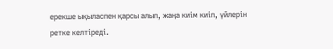ерекше ықыласпен қарсы алып, жаңа киім киіп, үйлерін ретке келтіреді.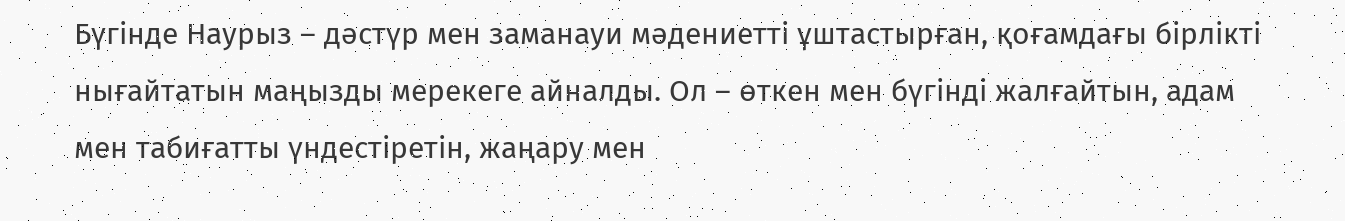Бүгінде Наурыз – дәстүр мен заманауи мәдениетті ұштастырған, қоғамдағы бірлікті нығайтатын маңызды мерекеге айналды. Ол – өткен мен бүгінді жалғайтын, адам мен табиғатты үндестіретін, жаңару мен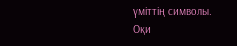үміттің символы.
Оқи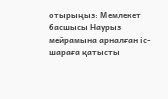отырыңыз: Мемлекет басшысы Наурыз мейрамына арналған іс-шараға қатысты